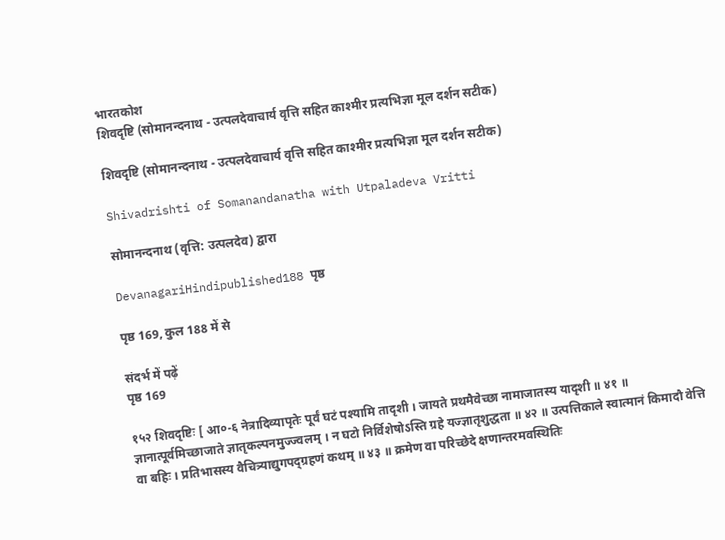भारतकोश
शिवदृष्टि (सोमानन्दनाथ - उत्पलदेवाचार्य वृत्ति सहित काश्मीर प्रत्यभिज्ञा मूल दर्शन सटीक)

शिवदृष्टि (सोमानन्दनाथ - उत्पलदेवाचार्य वृत्ति सहित काश्मीर प्रत्यभिज्ञा मूल दर्शन सटीक)

Shivadrishti of Somanandanatha with Utpaladeva Vritti

सोमानन्दनाथ (वृत्ति: उत्पलदेव) द्वारा

DevanagariHindipublished188 पृष्ठ

पृष्ठ 169, कुल 188 में से

संदर्भ में पढ़ें
पृष्ठ 169

१५२ शिवदृष्टिः [ आ०-६ नेत्रादिव्यापृतेः पूर्वं घटं पश्यामि तादृशी । जायते प्रथमैवेच्छा नामाजातस्य यादृशी ॥ ४१ ॥ ज्ञानात्पूर्वमिच्छाजाते ज्ञातृकल्पनमुज्ज्वलम् । न घटो निर्विशेषोऽस्ति ग्रहे यज्ज्ञातृशुद्धता ॥ ४२ ॥ उत्पत्तिकाले स्वात्मानं किमादौ वेत्ति वा बहिः । प्रतिभासस्य वैचित्र्याद्युगपद्ग्रहणं कथम् ॥ ४३ ॥ क्रमेण वा परिच्छेदे क्षणान्तरमवस्थितिः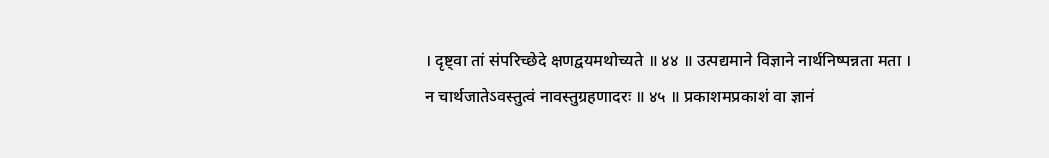। दृष्ट्वा तां संपरिच्छेदे क्षणद्वयमथोच्यते ॥ ४४ ॥ उत्पद्यमाने विज्ञाने नार्थनिष्पन्नता मता । न चार्थजातेऽवस्तुत्वं नावस्तुग्रहणादरः ॥ ४५ ॥ प्रकाशमप्रकाशं वा ज्ञानं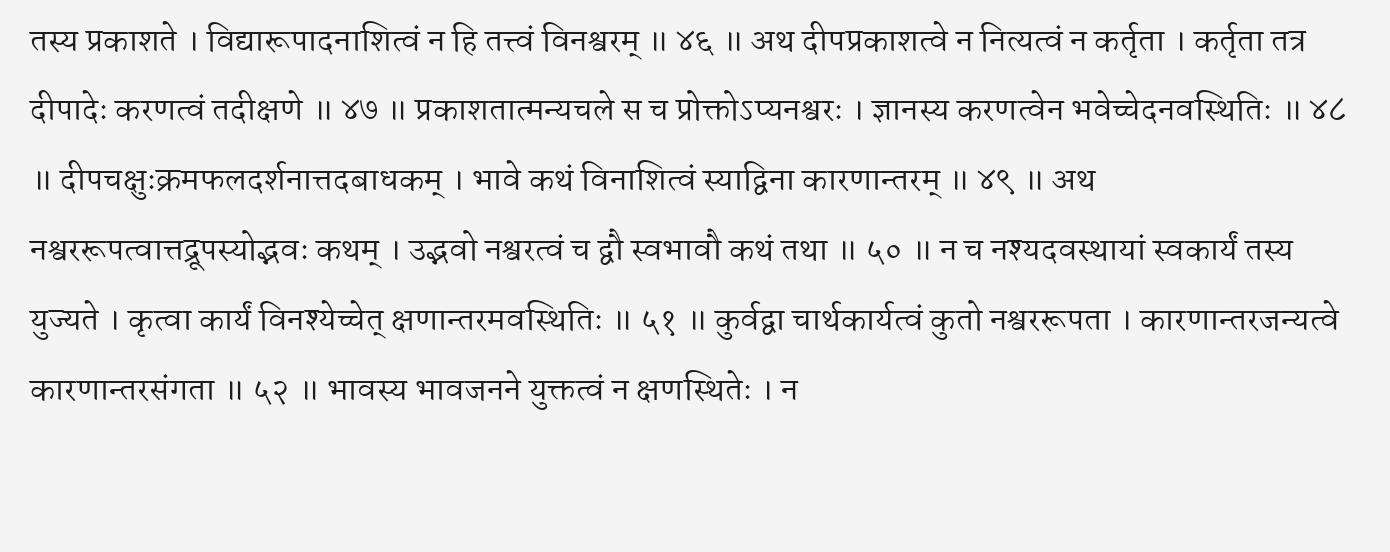तस्य प्रकाशते । विद्यारूपादनाशित्वं न हि तत्त्वं विनश्वरम् ॥ ४६ ॥ अथ दीपप्रकाशत्वे न नित्यत्वं न कर्तृता । कर्तृता तत्र दीपादेः करणत्वं तदीक्षणे ॥ ४७ ॥ प्रकाशतात्मन्यचले स च प्रोक्तोऽप्यनश्वरः । ज्ञानस्य करणत्वेन भवेच्चेदनवस्थितिः ॥ ४८ ॥ दीपचक्षुःक्रमफलदर्शनात्तदबाधकम् । भावे कथं विनाशित्वं स्याद्विना कारणान्तरम् ॥ ४९ ॥ अथ नश्वररूपत्वात्तद्रूपस्योद्भवः कथम् । उद्भवो नश्वरत्वं च द्वौ स्वभावौ कथं तथा ॥ ५० ॥ न च नश्यदवस्थायां स्वकार्यं तस्य युज्यते । कृत्वा कार्यं विनश्येच्चेत् क्षणान्तरमवस्थितिः ॥ ५१ ॥ कुर्वद्वा चार्थकार्यत्वं कुतो नश्वररूपता । कारणान्तरजन्यत्वे कारणान्तरसंगता ॥ ५२ ॥ भावस्य भावजनने युक्तत्वं न क्षणस्थितेः । न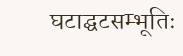घटाद्घटसम्भूतिः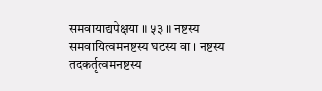समवायाद्यपेक्षया ॥ ५३ ॥ नष्टस्य समवायित्वमनष्टस्य घटस्य वा । नष्टस्य तदकर्तृत्वमनष्टस्य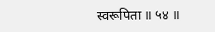स्वरूपिता ॥ ५४ ॥